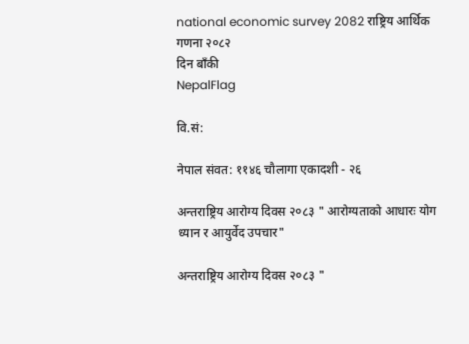national economic survey 2082 राष्ट्रिय आर्थिक गणना २०८२
दिन बाँकी
NepalFlag

वि.सं:

नेपाल संवत: ११४६ चौलागा एकादशी - २६

अन्तराष्ट्रिय आरोग्य दिवस २०८३ " आरोग्यताको आधारः योग ध्यान र आयुर्वेद उपचार"

अन्तराष्ट्रिय आरोग्य दिवस २०८३ "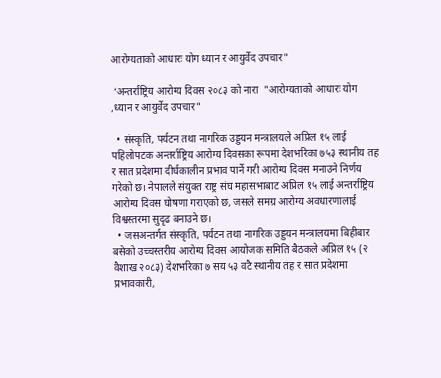आरोग्यताको आधारः योग ध्यान र आयुर्वेद उपचार"

 ‘अन्तर्राष्ट्रिय आरोग्य दिवस २०८३ को नारा  "आरोग्यताको आधारः योग ,ध्यान र आयुर्वेद उपचार"

  • संस्कृति, पर्यटन तथा नागरिक उड्डयन मन्त्रालयले अप्रिल १५ लाई पहिलोपटक अन्तर्राष्ट्रिय आरोग्य दिवसका रूपमा देशभरिका ७५३ स्थानीय तह र सात प्रदेशमा दीर्घकालीन प्रभाव पार्ने गरी आरोग्य दिवस मनाउने निर्णय गरेको छ। नेपालले संयुक्त राष्ट्र संघ महासभाबाट अप्रिल १५ लाई अन्तर्राष्ट्रिय आरोग्य दिवस घोषणा गराएको छ, जसले समग्र आरोग्य अवधारणालाई विश्वस्तरमा सुदृढ बनाउने छ।
  • जसअन्तर्गत संस्कृति, पर्यटन तथा नागरिक उड्डयन मन्त्रालयमा बिहीबार बसेको उच्चस्तरीय आरोग्य दिवस आयोजक समिति बैठकले अप्रिल १५ (२ वैशाख २०८३) देशभरिका ७ सय ५३ वटै स्थानीय तह र सात प्रदेशमा प्रभावकारी,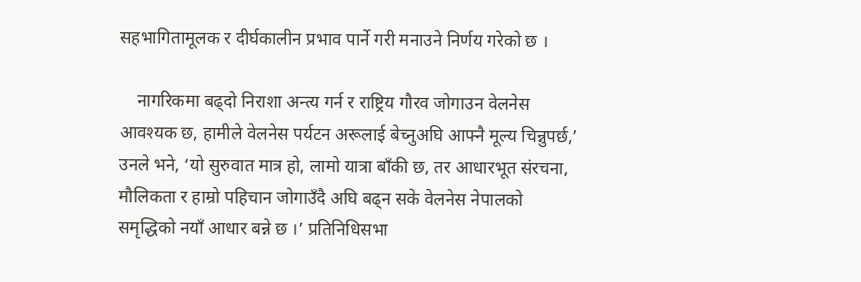सहभागितामूलक र दीर्घकालीन प्रभाव पार्ने गरी मनाउने निर्णय गरेको छ ।

    नागरिकमा बढ्दो निराशा अन्त्य गर्न र राष्ट्रिय गौरव जोगाउन वेलनेस आवश्यक छ, हामीले वेलनेस पर्यटन अरूलाई बेच्नुअघि आफ्नै मूल्य चिन्नुपर्छ,’ उनले भने, ‘यो सुरुवात मात्र हो, लामो यात्रा बाँकी छ, तर आधारभूत संरचना, मौलिकता र हाम्रो पहिचान जोगाउँदै अघि बढ्न सके वेलनेस नेपालको समृद्धिको नयाँ आधार बन्ने छ ।’ प्रतिनिधिसभा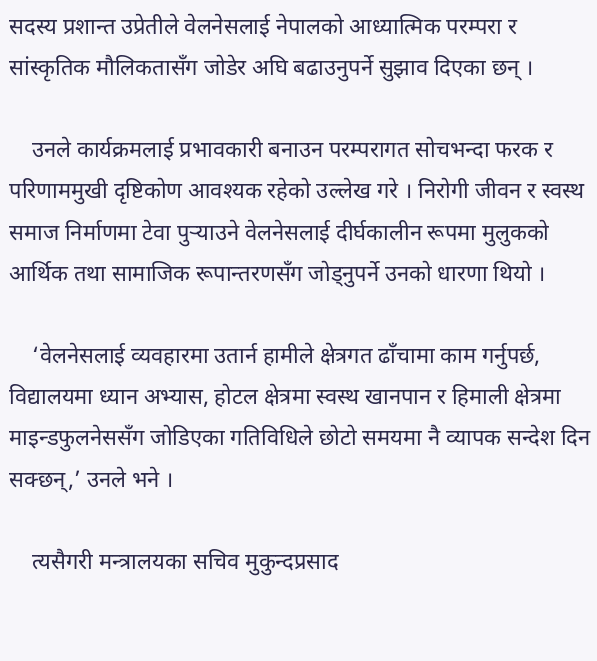सदस्य प्रशान्त उप्रेतीले वेलनेसलाई नेपालको आध्यात्मिक परम्परा र सांस्कृतिक मौलिकतासँग जोडेर अघि बढाउनुपर्ने सुझाव दिएका छन् ।

    उनले कार्यक्रमलाई प्रभावकारी बनाउन परम्परागत सोचभन्दा फरक र परिणाममुखी दृष्टिकोण आवश्यक रहेको उल्लेख गरे । निरोगी जीवन र स्वस्थ समाज निर्माणमा टेवा पुर्‍याउने वेलनेसलाई दीर्घकालीन रूपमा मुलुकको आर्थिक तथा सामाजिक रूपान्तरणसँग जोड्नुपर्ने उनको धारणा थियो ।

    ‘वेलनेसलाई व्यवहारमा उतार्न हामीले क्षेत्रगत ढाँचामा काम गर्नुपर्छ,  विद्यालयमा ध्यान अभ्यास, होटल क्षेत्रमा स्वस्थ खानपान र हिमाली क्षेत्रमा माइन्डफुलनेससँग जोडिएका गतिविधिले छोटो समयमा नै व्यापक सन्देश दिन सक्छन्,’ उनले भने ।

    त्यसैगरी मन्त्रालयका सचिव मुकुन्दप्रसाद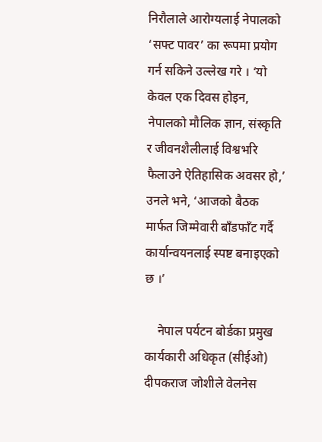निरौलाले आरोग्यलाई नेपालको ‘सफ्ट पावर’ का रूपमा प्रयोग गर्न सकिने उल्लेख गरे । ‘यो केवल एक दिवस होइन, नेपालको मौलिक ज्ञान, संस्कृति र जीवनशैलीलाई विश्वभरि फैलाउने ऐतिहासिक अवसर हो,’ उनले भने, ‘आजको बैठक मार्फत जिम्मेवारी बाँडफाँट गर्दै कार्यान्वयनलाई स्पष्ट बनाइएको छ ।’

    नेपाल पर्यटन बोर्डका प्रमुख कार्यकारी अधिकृत (सीईओ) दीपकराज जोशीले वेलनेस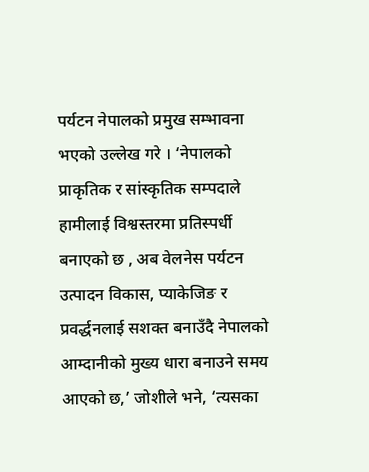पर्यटन नेपालको प्रमुख सम्भावना भएको उल्लेख गरे । ‘नेपालको प्राकृतिक र सांस्कृतिक सम्पदाले हामीलाई विश्वस्तरमा प्रतिस्पर्धी बनाएको छ , अब वेलनेस पर्यटन उत्पादन विकास, प्याकेजिङ र प्रवर्द्धनलाई सशक्त बनाउँदै नेपालको आम्दानीको मुख्य धारा बनाउने समय आएको छ,’ जोशीले भने, ‘त्यसका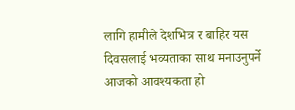लागि हामीले देशभित्र र बाहिर यस दिवसलाई भव्यताका साथ मनाउनुपर्ने आजको आवश्यकता हो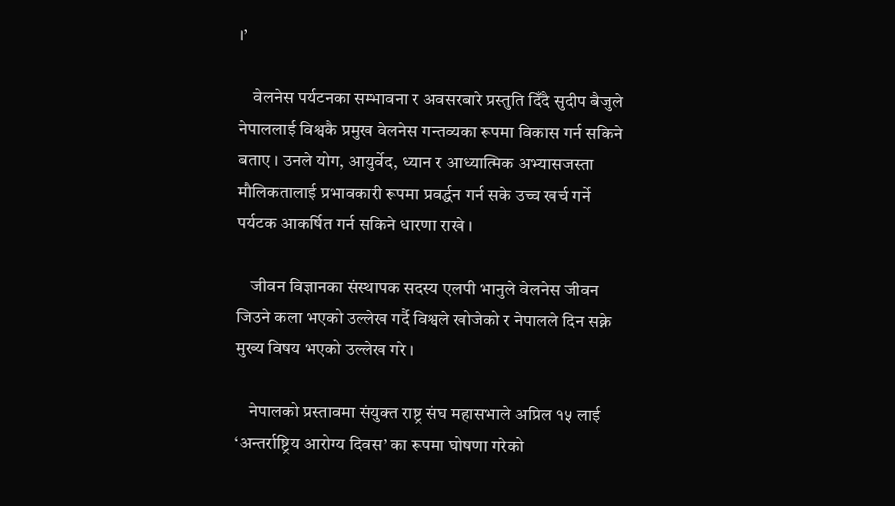।’

    वेलनेस पर्यटनका सम्भावना र अवसरबारे प्रस्तुति दिँदै सुदीप बैजुले नेपाललाई विश्वकै प्रमुख वेलनेस गन्तव्यका रूपमा विकास गर्न सकिने बताए । उनले योग, आयुर्वेद, ध्यान र आध्यात्मिक अभ्यासजस्ता मौलिकतालाई प्रभावकारी रूपमा प्रवर्द्धन गर्न सके उच्च खर्च गर्ने पर्यटक आकर्षित गर्न सकिने धारणा राखे ।

    जीवन विज्ञानका संस्थापक सदस्य एलपी भानुले वेलनेस जीवन जिउने कला भएको उल्लेख गर्दै विश्वले खोजेको र नेपालले दिन सक्ने मुख्य विषय भएको उल्लेख गरे ।

    नेपालको प्रस्तावमा संयुक्त राष्ट्र संघ महासभाले अप्रिल १५ लाई ‘अन्तर्राष्ट्रिय आरोग्य दिवस’ का रूपमा घोषणा गरेको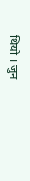थियो । जुन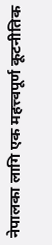नेपालका लागि एक महत्त्वपूर्ण कूटनीतिक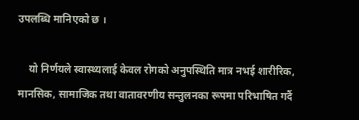उपलब्धि मानिएको छ ।

    यो निर्णयले स्वास्थ्यलाई केवल रोगको अनुपस्थिति मात्र नभई शारीरिक, मानसिक, सामाजिक तथा वातावरणीय सन्तुलनका रूपमा परिभाषित गर्दै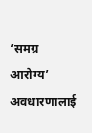‘समग्र आरोग्य’ अवधारणालाई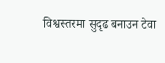विश्वस्तरमा सुदृढ बनाउन टेवा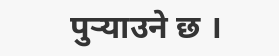पुर्‍याउने छ ।